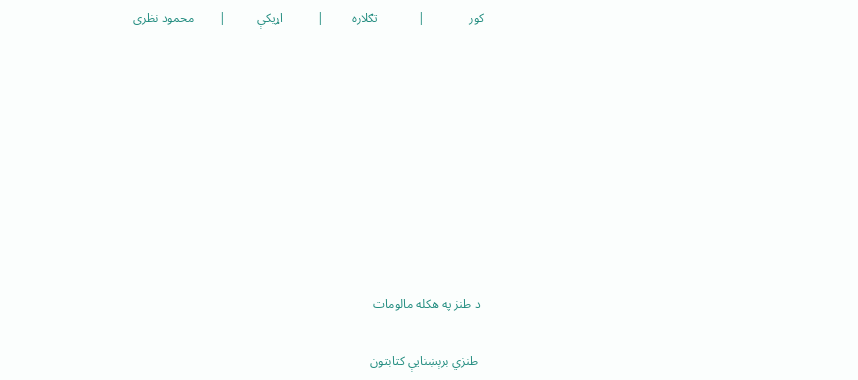کور              |             تګلاره         |           اړیکې          |        محمود نظری









 د طنز په هکله مالومات

  طنزي برېښنايې کتابتون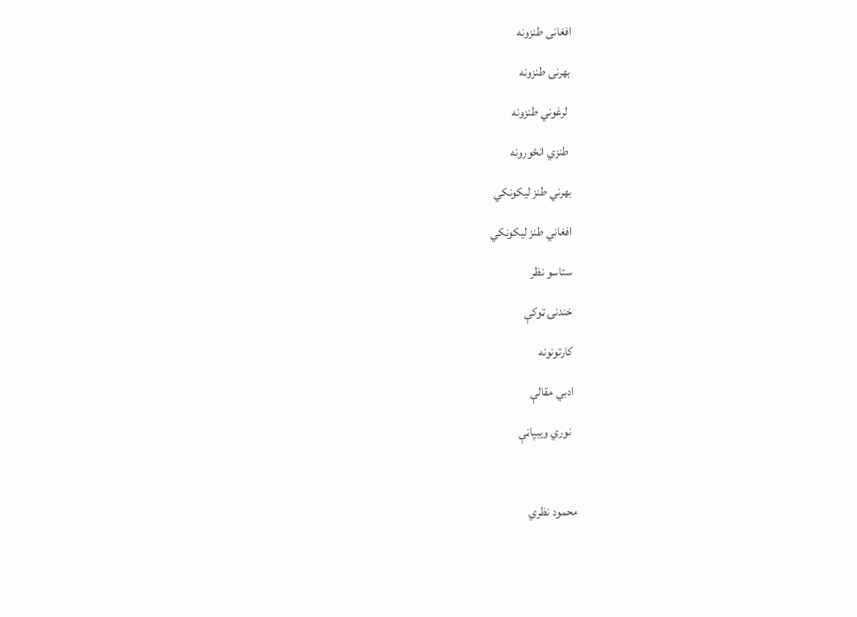افغانی طنزونه

 بهرنۍ طنزونه

  لرغوني طنزونه

  طنزي انځورونه

 بهرني طنز لیکونکي

 افغاني طنز لیکونکي

 ستاسو نظر

 خندنۍ ټوکې

 کارتونونه

 ادبي مقالې

  نوري ويبپاڼې



محمود نظري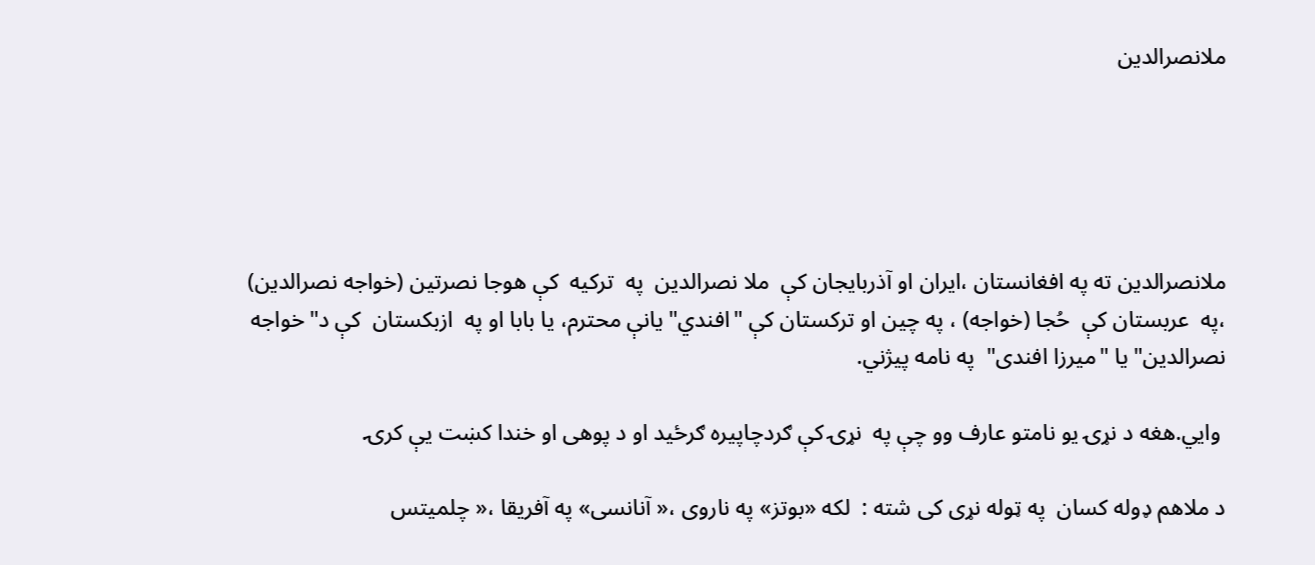ملانصرالدین





ملانصرالدین ته په افغانستان ،ایران او آذربایجان کې  ملا نصرالدین  په  ترکیه  کې هوجا نصرتین (خواجه نصرالدین)  ،په  عربستان کې  حُجا (خواجه) ، په چين او تركستان كې "افندي" يانې محترم، يا بابا او په  ازبکستان  کې د"خواجه نصرالدین" یا "ميرزا افندی"  په نامه پیژني.

 وایي.هغه د نړۍ یو نامتو عارف وو چې په  نړۍ کې ګردچاپیره ګرځید او د پوهی او خندا کښت يې کرۍ.

د ملاهم ډوله کسان  په ټوله نړی کی شته :  لکه «بوتز» په ناروی ،« آنانسی» په آفريقا ،« چلميتس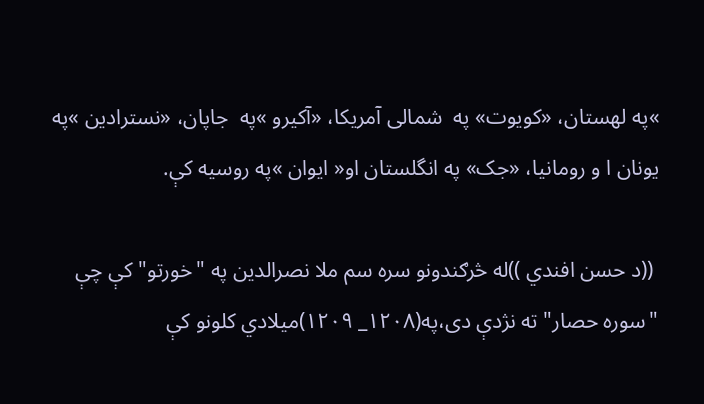»په لهستان، «کويوت» په  شمالی آمريکا، «آکيرو »په  جاپان، «نسترادين »په يونان ا و رومانیا، «جک» په انگلستان او« ايوان »په روسيه کې.

 ((د حسن افندي ))له څرګندونو سره سم ملا نصرالدين په "خورتو" كې چې "سوره حصار" ته نژدې دى،په(۱۲۰۸_ ۱۲۰۹)ميلادي كلونو كې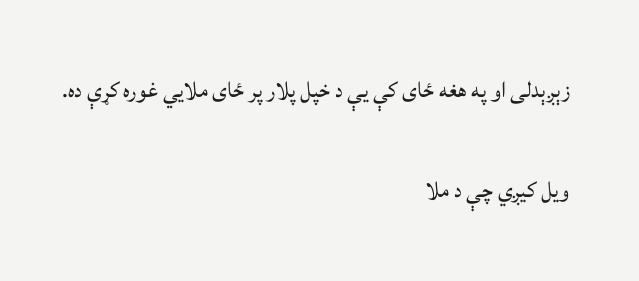زېږېدلى او په هغه ځاى كې يې د خپل پلار پر ځاى ملايي غوره كړې ده.

ويل كيږي چې د ملا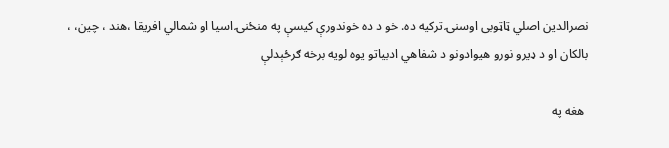نصرالدين اصلي ټاټوبى اوسنۍ تركيه ده. خو د ده خوندورې كيسې په منځنۍ اسيا او شمالي افريقا ،هند ، چین، ، بالکان او د ډيرو نورو هيوادونو د شفاهي ادبياتو يوه لویه برخه ګرځېدلې

 هغه په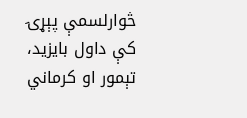څوارلسمې پېړۍ كې داول بايزيد، تېمور او كرماني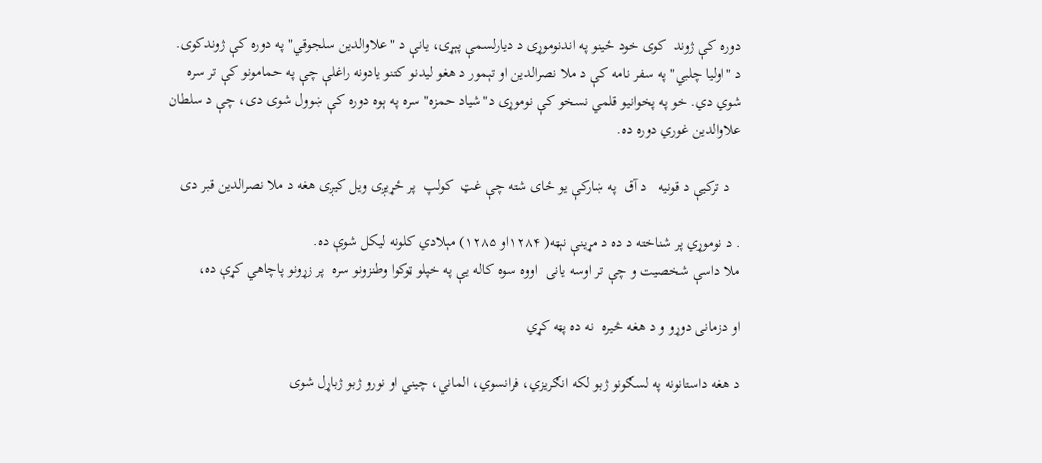دوره کې ژوند  کوی خود ځينو په اندنوموړى د ديارلسمې پېړۍ، يانې د "علاوالدين سلجوقي" په دوره كې ژوندکوی.
د "اوليا چلبي" په سفر نامه كې د ملا نصرالدين او تېمور د هغو ليدنو كتنو يادونه راغلې چې په حمامونو كې تر سره شوي دي. خو په پخوانيو قلمي نسخو كې نوموړى د"شياد حمزه" سره په ېوه دوره كې ښوول شوى دى، چې د سلطان علاوالدين غوري دوره ده.

   د ترکیې د قونیه   د آق  په ښارکې یو ځای شته چې غټ  کولپ  پر ځړیږی ویل کیږی هغه د ملا نصرالدین قبر دی

. د نوموړي پر شناخته د ده د مړينې نېټه( ۱۲۸۴او ۱۲۸۵) مېلادي كلونه ليكل شوې ده.
ملا داسې شخصیت و چې تر اوسه یانی  اووه سوه کاله یې په خپلو ټوکوا وطنزونو سره  پر زړونو پاچاهي کړې ده،

او دزمانی دوړو و د هغه څیره  نه ده پټه کړي

د هغه داستانونه په لسګونو ژبو لکه انګریزي، فرانسوي، الماني، چیني او نورو ژبو ژباړل شوی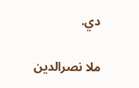دي.

ملا نصرالدين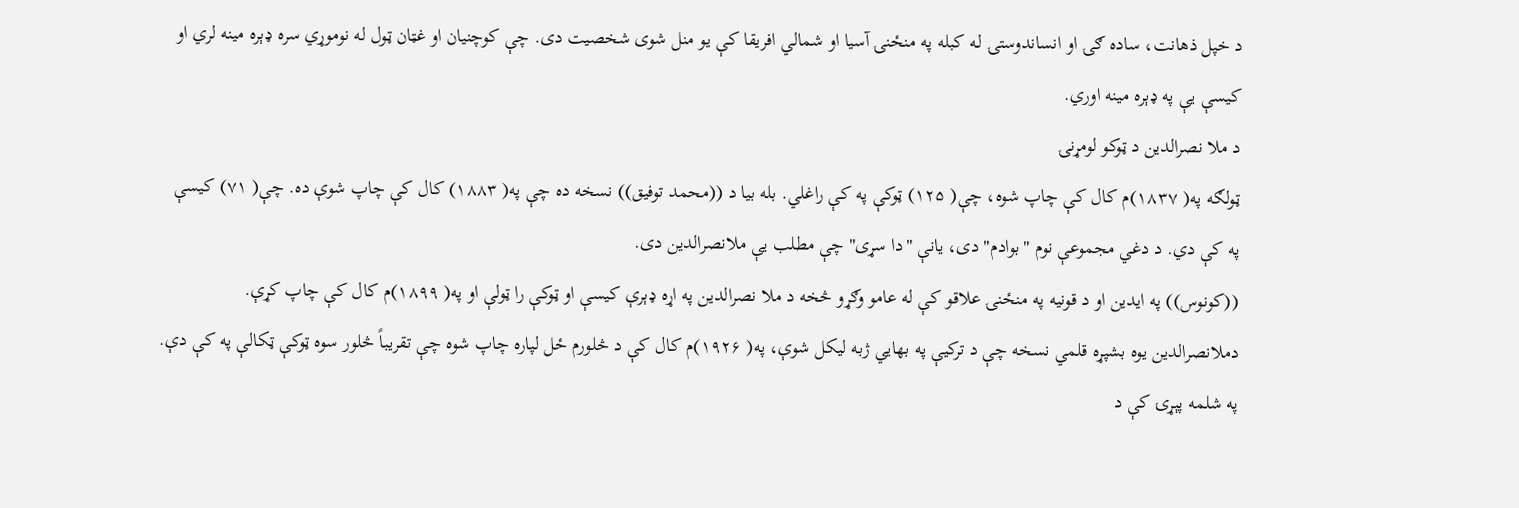د خپل ذهانت، ساده ګۍ او انساندوستۍ لـه كبله په منځنۍ آسيا او شمالي افريقا كې يو منل شوى شخصيت دى. چې كوچنيان او غټان ټول له نوموړي سره ډېره مينه لري او كيسې يې په ډېره مينه اوري.
د ملا نصرالدين د ټوكو لومړنۍ
ټولګه په( ۱۸۳۷)م كال كې چاپ شوه، چې( ۱۲۵) ټوكې په كې راغلي. بله بيا د ((محمد توفيق)) نسخه ده چې په( ۱۸۸۳) كال كې چاپ شوې ده. چې( ۷۱) كيسې په كې دي. د دغي مجموعې نوم "بوادم" دى، يانې "دا سړى" چې مطلب يې ملانصرالدين دى.
((كونوس)) په ايدين او د قونيه په منځنۍ علاقو كې له عامو وګړو څخه د ملا نصرالدين په اړه ډېرې كيسې او ټوكې را ټولې او په( ۱۸۹۹)م كال كې چاپ كړې.
دملانصرالدين يوه بشپړه قلمي نسخه چې د تركيې په بهايي ژبه ليكل شوې، په( ۱۹۲۶)م كال كې د څلورم ځل لپاره چاپ شوه چې تقريباً څلور سوه ټوكې ټكالې په كې دې.
په شلمه پېړۍ كې د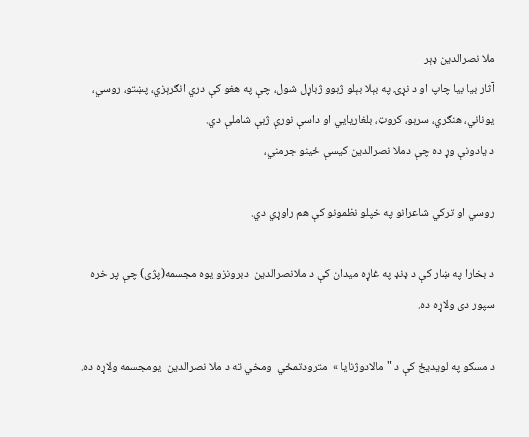ملا نصرالدين ډېر
آثار بیا بیا چاپ او د نړۍ په بېلا بېلو ژبوو ژباړل شول، چې په هغو كې دري انګرېزي، پښتو، روسي، يوناني، هنګري، سربو، كروټ، بلغاريايي او داسې نورې ژبې شاملې دي.
د يادونې وړ ده چې دملا نصرالدين كيسې ځينو جرمني،

روسي او تركي شاعرانو په خپلو نظمونو كې هم راوړي دي.

د بخارا په ښار کې د ډنډ په غاړه میدان کې د ملانصرالدین  دبرونزو یوه مجسمه(پژی) چې پر خره سپور دی ولاړه ده.

د مسکو په لویدیځ کې د "مالادوژنایا »  مترودتمځي  ومخي ته د ملا نصرالدین  یومجسمه ولاړه ده.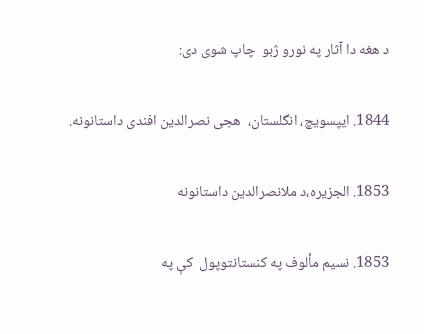د هغه دا آثار په نورو ژبو  چاپ شوی دی:

1844. ايپسويچ، انگلستان،  هجی نصرالدين افندی داستانونه.

1853. الجزيره،د ملانصرالدين داستانونه

1853. نسيم مألوف په کنستانتوپول  کې په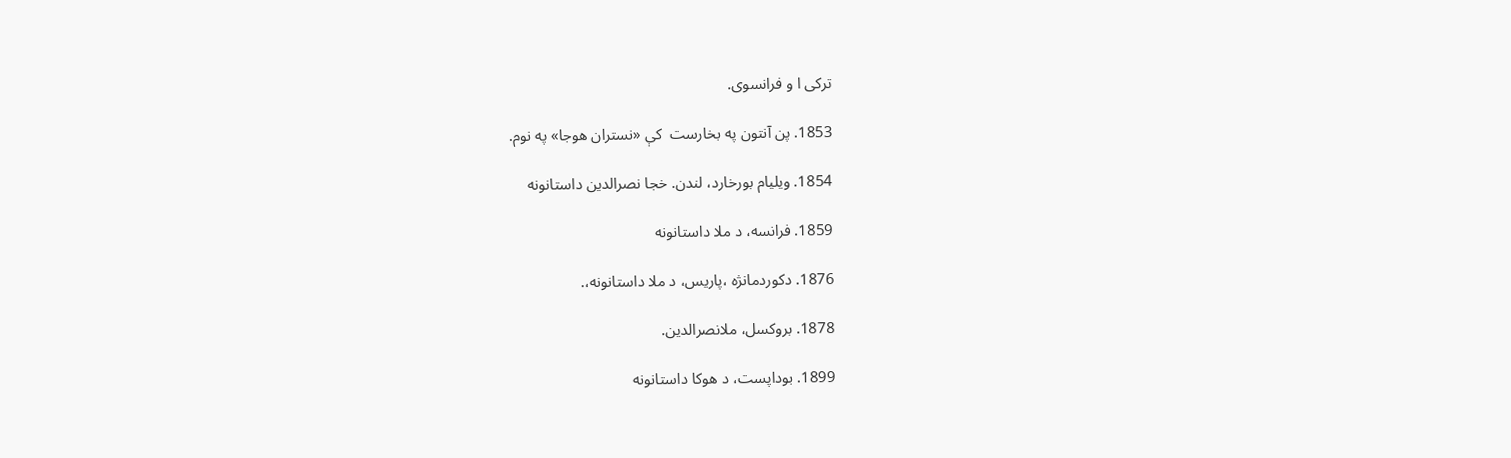ترکی ا و فرانسوی.

1853. پن آنتون په بخارست  کې «نستران هوجا» په نوم.

1854. ويليام بورخارد، لندن. خجا نصرالدين داستانونه

1859. فرانسه، د ملا داستانونه

1876. دکوردمانژه ،پاريس، د ملا داستانونه،.

1878. بروکسل، ملانصرالدين.

1899. بوداپست، د هوکا داستانونه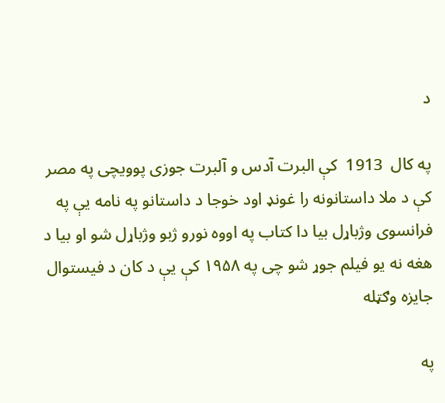د

په کال  1913  کې البرت آدس و آلبرت جوزی پوويچی په مصر کې د ملا داستانونه را غونډ اود خوجا د داستانو په نامه یې په فرانسوی وژباړل بیا دا کتاب په اووه نورو ژبو وژباړل شو او بیا د هغه نه یو فیلم جوړ شو چی په ۱۹۵۸ کې يې د کان د فیستوال جایزه وګټله

په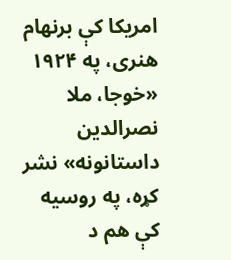امریکا کې برنهام هنری، په ۱۹۲۴ «خوجا، ملا نصرالدين داستانونه» نشر کړه، په روسیه کې هم د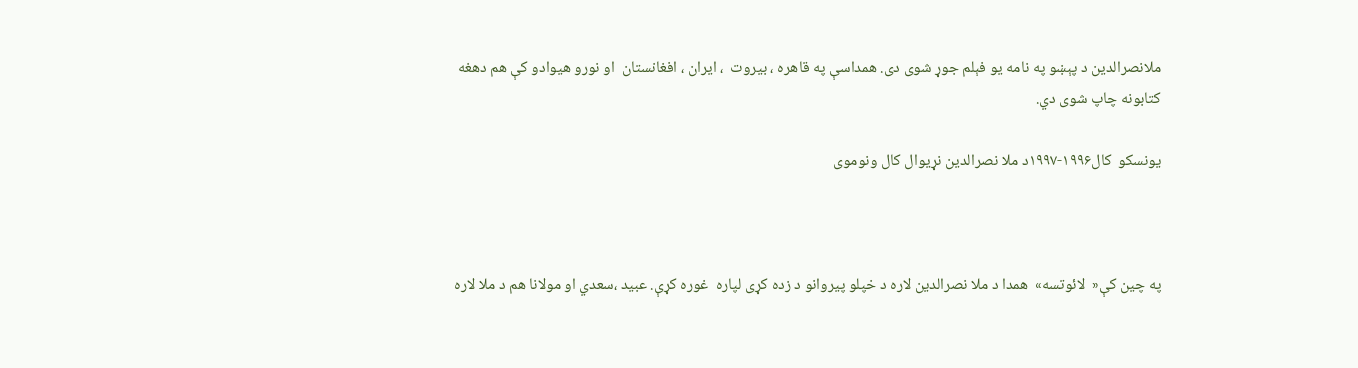ملانصرالدین د پېښو په نامه یو فېلم جوړ شوی دی. همداسې په قاهره ، بیروت  ، ایران ، افغانستان  او نورو هیوادو کې هم دهغه کتابونه چاپ شوی دي.

یونسکو  کال۱۹۹۶-۱۹۹۷د ملا نصرالدین نړیوال کال ونوموی



په چین کې«  لائوتسه»  همدا د ملا نصرالدین لاره د خپلو پیروانو د زده کړی لپاره  غوره کړې. عبید ،سعدي او مولانا هم د ملا لاره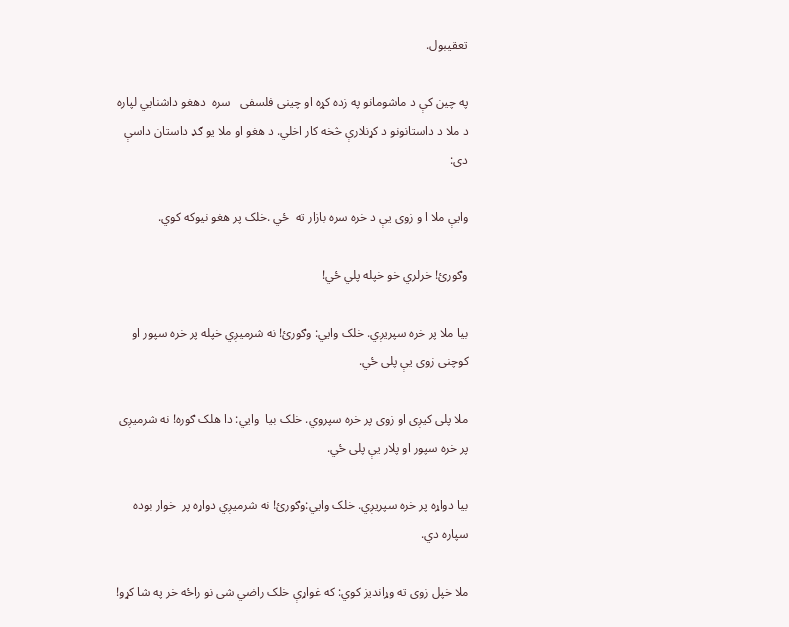تعقیبول.

په چین کې د ماشومانو په زده کړه او چینی فلسفی   سره  دهغو داشنايي لپاره  د ملا د داستانونو د کړنلارې څخه کار اخلي. د هغو او ملا یو ګډ داستان داسې دی:

وایې ملا ا و زوی یې د خره سره بازار ته  ځي .خلک پر هغو نیوکه کوي.

وګورئ! خرلري خو خپله پلي ځي!

بیا ملا پر خره سپریږي. خلک وایي: وګورئ! نه شرمیږي خپله پر خره سپور او کوچنی زوی يې پلی ځي.

ملا پلی کیږی او زوی پر خره سپروي. خلک بیا  وایي: دا هلک ګوره! نه شرمیږی پر خره سپور او پلار یې پلی ځي.

بیا دواړه پر خره سپریږي. خلک وایي:وګورئ! نه شرمیږي دواړه پر  خوار بوده سپاره دي.

ملا خپل زوی ته وړاندیز کوي: که غواړې خلک راضي شی نو راځه خر په شا کړو!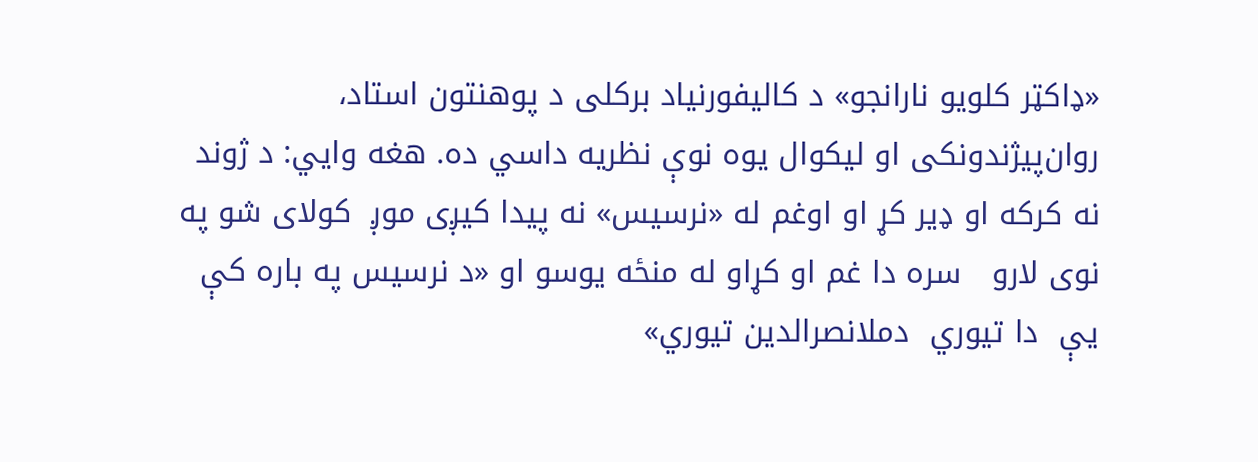«ډاکټر کلويو نارانجو» د کاليفورنياد برکلی د پوهنتون استاد، روان‌پیژندونکی او لیکوال یوه نوې نظریه داسي ده. هغه وایي: د ژوند  نه کرکه او ډیر کړ او اوغم له «نرسیس» نه پیدا کیږی موږ  کولای شو په نوی لارو   سره دا غم او کړاو له منځه یوسو او «د نرسیس په باره کې یې  دا تیوري  دملانصرالدین تیوري»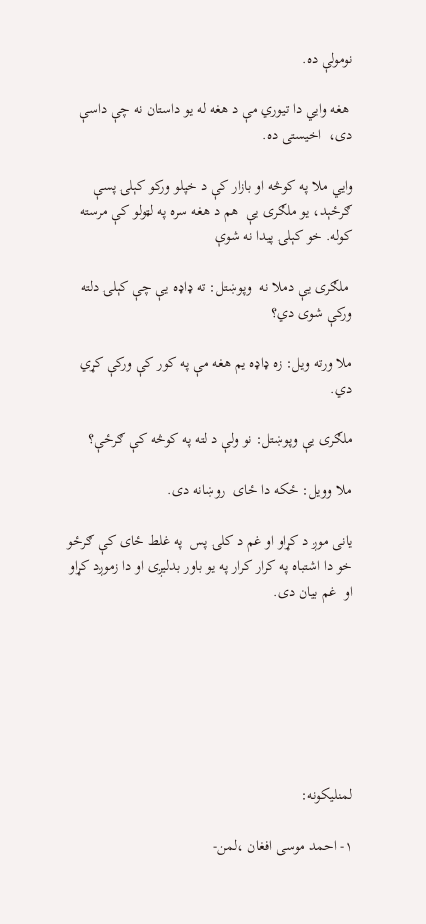نومولې ده.

 هغه وایي دا تیوري مې د هغه له یو داستان نه چې داسې دی،  اخیستی ده.

وایي ملا په کوڅه او بازار کې د خپلو ورکو کېلۍ پسې ګرځېد، یو ملګری يې  هم د هغه سره په لټولو کې مرسته کوله. خو کېلۍ پیدا نه شوې

 ملګری يې دملا نه  وپوښتل: ته ډاډه يې چې کېلۍ دلته ورکې شوی دي؟

ملا ورته ویل: زه ډاډه یم هغه مې په کور کې ورکې کړي دي.

ملګری يې وپوښتل: نو ولې د لته په کوڅه کې ګرځې؟

ملا وویل: ځکه دا ځای  روښانه دی.

یانی موږ د کړاو او غم د کلۍ پس  په غلط ځای کې ګرځو خو دا اشتباه په کرار کرار په یو باور بدلیږی او دا زموږد کړاو او  غم بیان دی.







لمنلیکونه:

۱- احمد موسی افغان ،لمن-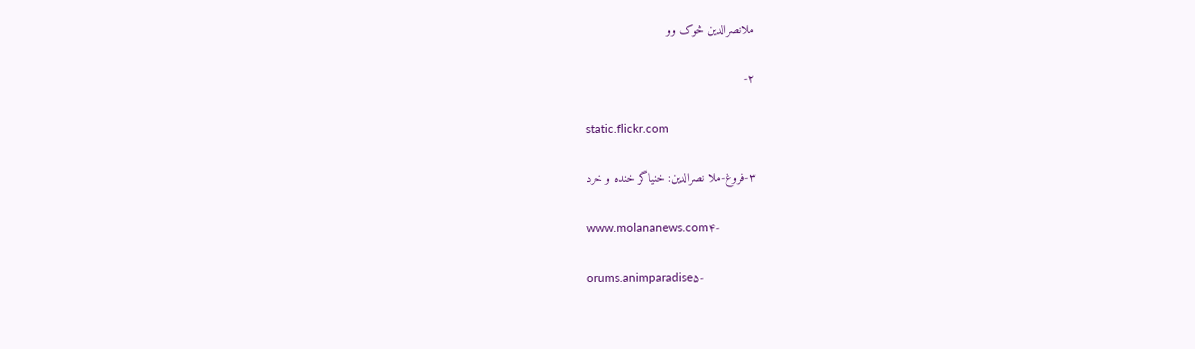ملانصرالدین څوک وو

۲-

static.flickr.com

۳-فروغ-ملا نصرالدين: خنياگر خنده و خرد

www.molananews.com۴-

orums.animparadise۵-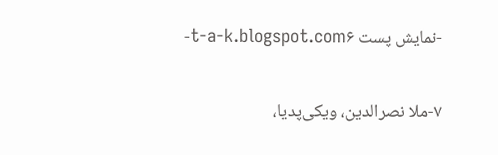-نمایش پست t-a-k.blogspot.com۶-

۷-ملا نصرالدين، ویکی‌پدیا،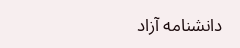دانشنامه آزاد